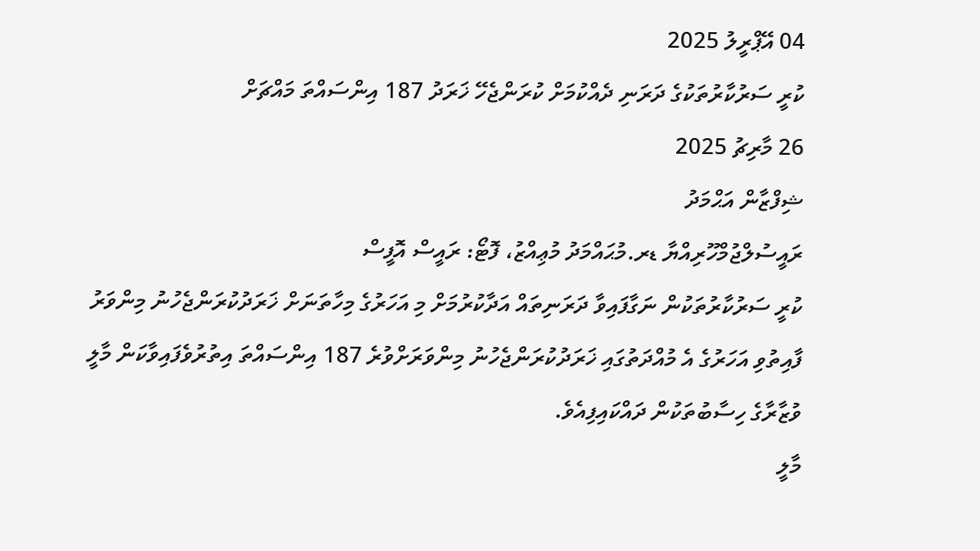04 އޭޕްރީލު 2025
ކުރީ ސަރުކާރުތަކުގެ ދަރަނި ދެއްކުމަށް ކުރަންޖެހޭ ޚަރަދު 187 އިންސައްތަ މައްޗަށް
26 މާރިޗު 2025
ޝިފްޒާން އަޙްމަދު
ރައީސުލްޖުމްހޫރިއްޔާ ޑރ.މުޙައްމަދު މުޢިއްޒު، ފޮޓޯ: ރައީސް އޮފީސް
ކުރީ ސަރުކާރުތަކުން ނަގާފައިވާ ދަރަނިތައް އަދާކުރުމަށް މި އަހަރުގެ މިހާތަނަށް ޚަރަދުކުރަންޖެހުނު މިންވަރު ފާއިތުވި އަހަރުގެ އެ މުއްދަތުގައި ޚަރަދުކުރަންޖެހުނު މިންވަރަށްވުރެ 187 އިންސައްތަ އިތުރުވެފައިވާކަން މާލީ ވުޒާރާގެ ހިސާބުތަކުން ދައްކައިފިއެވެ.
މާލީ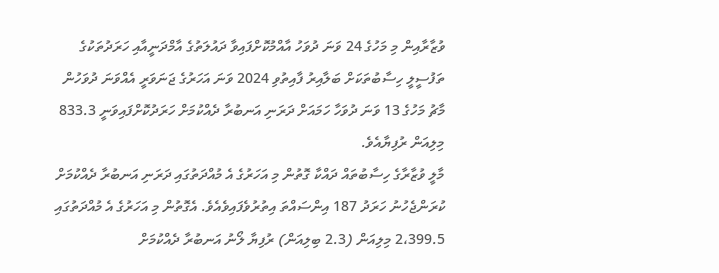ވުޒާރާއިން މި މަހުގެ 24 ވަނަ ދުވަހު އާއްމުކޮށްފައިވާ ދައުލަތުގެ އާމްދަނީއާއި ހަރަދުތަކުގެ ތަފުސީލީ ހިސާބުތަކަށް ބަލާއިރު ފާއިތުވި 2024 ވަނަ އަހަރުގެ ޖަނަވަރީ އެއްވަނަ ދުވަހުން މާޗު މަހުގެ 13 ވަނަ ދުވަހާ ހަމައަށް ދަރަނި އަނބުރާ ދެއްކުމަށް ހަރަދުކޮށްފައިވަނީ 833.3 މިލިއަން ރުފިޔާއެވެ.
މާލީ ވުޒާރާގެ ހިސާބުތައް ދައްކާ ގޮތުން މި އަހަރުގެ އެ މުއްދަތުގައި ދަރަނި އަނބުރާ ދެއްކުމަށް ކުރަންޖެހުނު ހަރަދު 187 އިންސައްތަ އިތުރުވެފައިވެއެވެ. އެގޮތުން މި އަހަރުގެ އެ މުއްދަތުގައި 2،399.5 މިލިއަން (2.3 ބިލިއަން) ރުފިޔާ ލޯނު އަނބުރާ ދެއްކުމަށް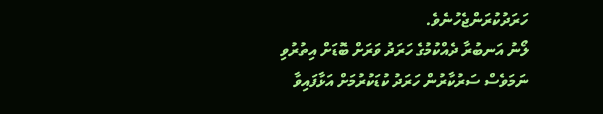ހަރަދުކުރަންޖެހުނެވެ.
ލޯނު އަނބުރާ ދެއްކުމުގެ ހަރަދު ވަރަށް ބޮޑަށް އިތުރުވި ނަމަވެސް ސަރުކާރުން ހަރަދު ކުޑަކުރުމަށް އަޅާފައިވާ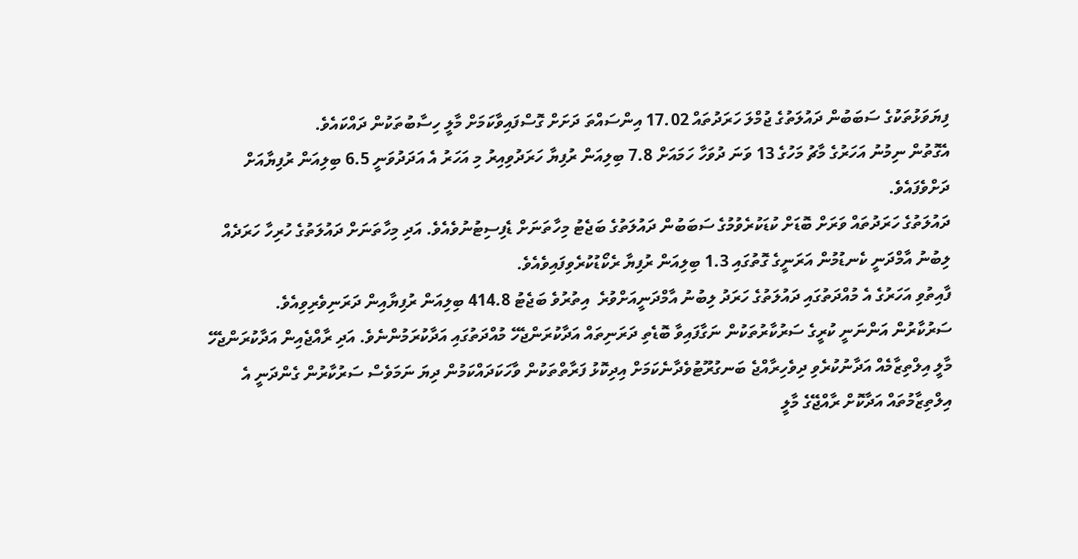ފިޔަވަޅުތަކުގެ ސަބަބުން ދައުލަތުގެ ޖުމްލަ ހަރަދުތައް 17.02 އިންސައްތަ ދަށަށް ގޮސްފައިވާކަމަށް މާލީ ހިސާބުތަކުން ދައްކައެވެ.
އެގޮތުން ނިމުނު އަހަރުގެ މާޗު މަހުގެ 13 ވަނަ ދުވަހާ ހަމައަށް 7.8 ބިލިއަން ރުފިޔާ ހަރަދުވިއިރު މި އަހަރު އެ އަދަދުވަނީ 6.5 ބިލިއަން ރުފިޔާއަށް ދަށްވެފައެވެ.
ދައުލަތުގެ ހަރަދުތައް ވަރަށް ބޮޑަށް ކުޑަކުރެވުމުގެ ސަބަބުން ދައުލަތުގެ ބަޖެޓު މިހާތަނަށް ޑެފިސިޓުނުވެއެވެ. އަދި މިހާތަނަށް ދައުލަތުގެ ހުރިހާ ހަރަދެއް ލިބުނު އާމްދަނީ ކެނޑުމުން އަރަނީގެ ގޮތުގައި 1.3 ބިލިއަން ރުފިޔާ ރެކޯޑުކުރެވިފައިވެއެވެ.
ފާއިތުވި އަހަރުގެ އެ މުއްދަތުގައި ދައުލަތުގެ ހަރަދު ލިބުނު އާމްދަނީއަށްވުރެ  އިތުރުވެ ބަޖެޓު 414.8 ބިލިއަން ރުފިޔާއިން ދަރަނިވެރިވިއެވެ.
ސަރުކާރުން އަންނަނީ ކުރީގެ ސަރުކާރުތަކުން ނަގާފައިވާ ބޮޑެތި ދަރަނިތައް އަދާކުރަންޖެހޭ މުއްދަތުގައި އަދާކުރަމުންނެވެ. އަދި ރާއްޖެއިން އަދާކުރަންޖެހޭ މާލީ އިލްތިޒާމެއް އަދާނުކުރެވި ދިވެހިރާއްޖެ ބަނގުރޫޓުވެދާނެކަމަށް އިދިކޮޅު ފަރާތްތަކުން ވާހަކަދައްކަމުން ދިޔަ ނަމަވެސް ސަރުކާރުން ގެންދަނީ އެ އިލްތިޒާމުތައް އަދާކޮށް ރާއްޖޭގެ މާލީ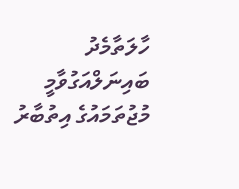ހާލަތާމެދު ބައިނަލްއަގުވާމީ މުޖުތަމައުގެ އިތުބާރު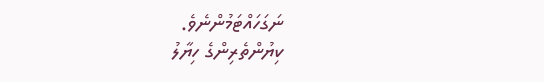ނަގަހައްޓަމުންނެވެ.
ކިޔުންތެރިންގެ ހިޔާލު